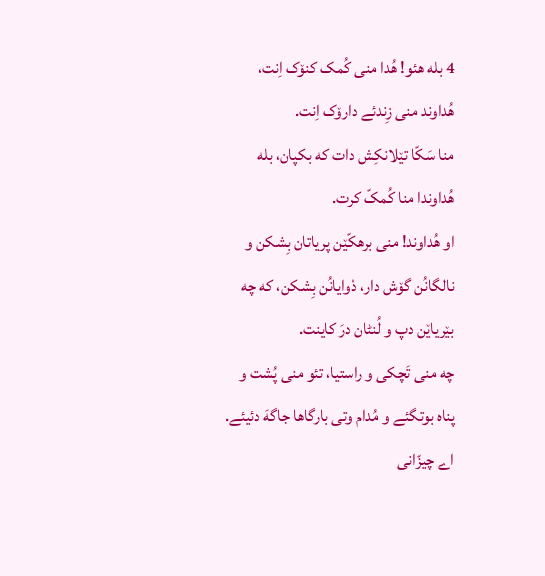4 بله هئو! هُدا منی کُمک کنۆک اِنت، هُداوند منی زِندئے دارۆک اِنت.
منا سَکّا تێلانکِش دات که بکپان، بله هُداوندا منا کُمکّ کرت.
او هُداوند! منی برهکّێن پریاتان بِشکن و نالگانُن گۆش دار، دْوایانُن بِشکن، که چه بێریاێن دپ و لُنٹان درَ کاینت.
چه منی تَچکی و راستیا، تئو منی پُشت و پناه بوتگئے و مُدام وتی بارگاها جاگهَ دئیئے.
اے چیزّانی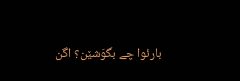بارئوا چے بگوَشێن؟ اگن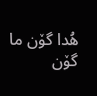هُدا گۆن ما گۆن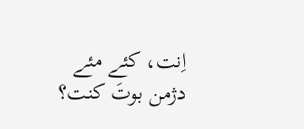اِنت، کئے مئے دژمن بوتَ کنت؟